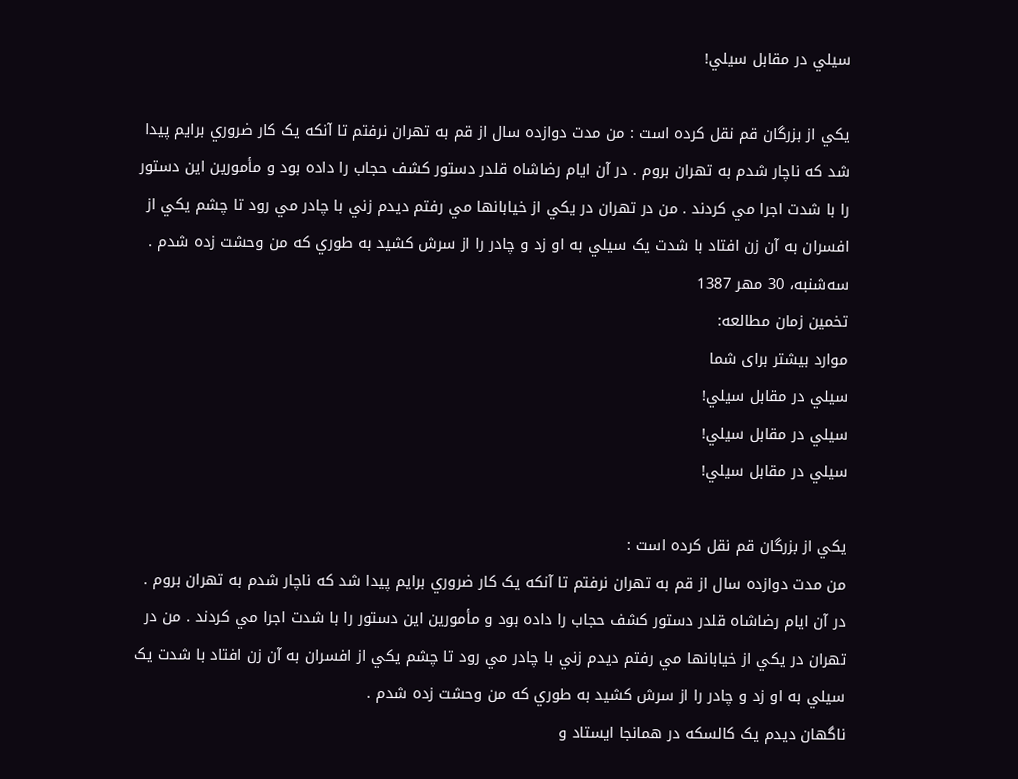سيلي در مقابل سيلي!

يکي از بزرگان قم نقل کرده است : من مدت دوازده سال از قم به تهران نرفتم تا آنکه يک کار ضروري برايم پيدا شد که ناچار شدم به تهران بروم . در آن ايام رضاشاه قلدر دستور کشف حجاب را داده بود و مأمورين اين دستور را با شدت اجرا مي کردند . من در تهران در يکي از خيابانها مي رفتم ديدم زني با چادر مي رود تا چشم يکي از افسران به آن زن افتاد با شدت يک سيلي به او زد و چادر را از سرش کشيد به طوري که من وحشت زده شدم .
سه‌شنبه، 30 مهر 1387
تخمین زمان مطالعه:
موارد بیشتر برای شما
سيلي در مقابل سيلي!
سيلي در مقابل سيلي!
سيلي در مقابل سيلي!

يکي از بزرگان قم نقل کرده است :
من مدت دوازده سال از قم به تهران نرفتم تا آنکه يک کار ضروري برايم پيدا شد که ناچار شدم به تهران بروم .
در آن ايام رضاشاه قلدر دستور کشف حجاب را داده بود و مأمورين اين دستور را با شدت اجرا مي کردند . من در تهران در يکي از خيابانها مي رفتم ديدم زني با چادر مي رود تا چشم يکي از افسران به آن زن افتاد با شدت يک سيلي به او زد و چادر را از سرش کشيد به طوري که من وحشت زده شدم .
ناگهان ديدم يک کالسکه در همانجا ايستاد و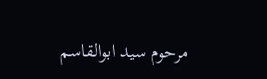مرحوم سيد ابوالقاسم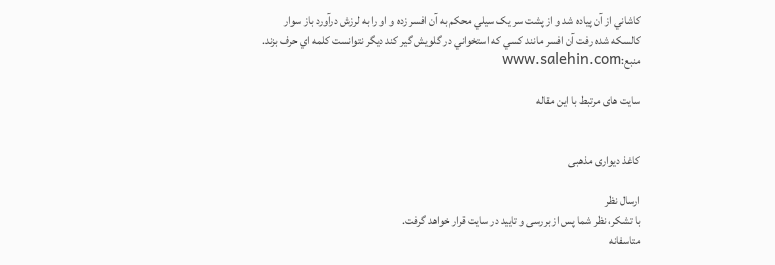کاشاني از آن پياده شد و از پشت سر يک سيلي محکم به آن افسر زده و او را به لرزش درآورد باز سوار کالسکه شده رفت آن افسر مانند کسي که استخواني در گلويش گير کند ديگر نتوانست کلمه اي حرف بزند.
منبع:www.salehin.com

سایت های مرتبط با این مقاله


کاغذ دیواری مذهبی

ارسال نظر
با تشکر، نظر شما پس از بررسی و تایید در سایت قرار خواهد گرفت.
متاسفانه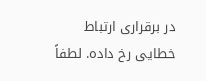در برقراری ارتباط خطایی رخ داده. لطفاً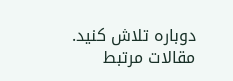دوباره تلاش کنید.
مقالات مرتبط